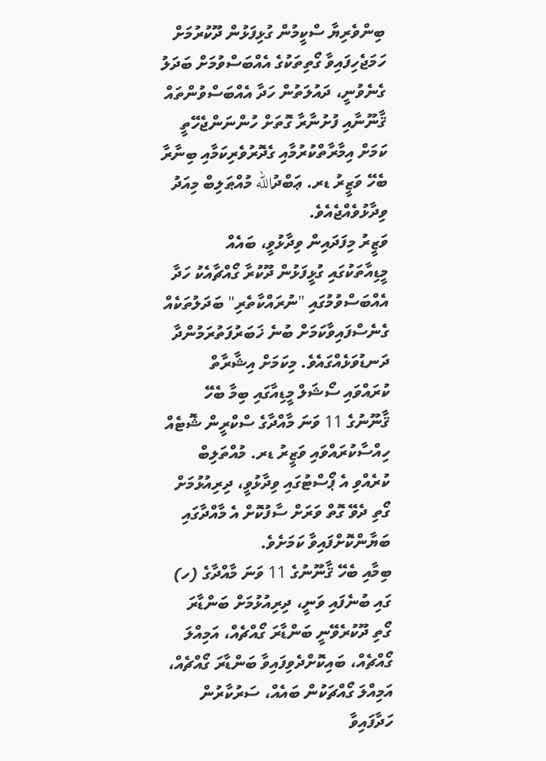ބިންވެރިޔާ ސްކީމުން ގުޅިފަޅުން ދޫކުރުމަށް ހަމަޖެހިފައިވާ ގޯތިތަކުގެ އެއްބަސްވުމަށް ބަދަލު ގެނެވުނީ، ދައުލަތުން ހަދާ އެއްބަސްވުންތައް ޤާނޫނާއި ފުށުނާރާ ގޮތަށް ހުންނަންޖެހޭތީ ކަމަށް އިމާރާތްކުރުމާއި ގެދޮރުވެރިކަމާއި ބިނާރާ ބެހޭ ވަޒީރު ޑރ. ޢަބްދުالله މުއްޠަލިބް މިއަދު ވިދާޅުވެއްޖެއެވެ.
ވަޒީރު މިފަދައިން ވިދާޅުވީ، ބައެއް މީޑިއާތަކުގައި ގުޅީފަޅުން ދޫކުރާ ގޯއްޗާއެކު ހަދާ އެއްބަސްވުމުގައި "ނުރައްކާތެރި" ބަދަލުތަކެއް ގެނެސްފައިވާކަމަށް ބުނެ ޚަބަރުފަތުރަމުންދާ ދަނޑުވަޅެއްގައެވެ. މިކަމަށް އިޝާރާތް ކުރައްވައި ސޯޝަލް މީޑިއާގައި ބިމާ ބެހޭ ޤާނޫނުގެ 11 ވަނަ މާއްދާގެ ސްކްރީން ޝޮޓެއް ހިއްސާކުރައްވައި ވަޒީރު ޑރ. މުއްތަލިބް ކުރެއްވި އެ ޕޯސްޓުގައި ވިދާޅުވީ، ދިރިއުޅުމަށް ގޯތި ދެވޭ ގޮތް ވަރަށް ސާފުކޮށް އެ މާއްދާގައި ބަޔާންކޮށްފައިވާ ކަމަށެވެ.
ބިމާއި ބެހޭ ޤާނޫނުގެ 11 ވަނަ މާއްދާގެ (ހ) ގައި ބުނެފައި ވަނީ، ދިރިއުޅުމަށް ބަންޑާރަ ގޯތި ދޫކުރެވޭނީ ބަންޑާރަ ގޯއްޗެއް، އަމިއްލަ ގޯއްޗެއް، ބައިކޮށްދެވިފައިވާ ބަންޑާރަ ގޯއްޗެއް، އަމިއްލަ ގޯއްޗަކުން ބައެއް، ސަރުކާރުން ހަދާފައިވާ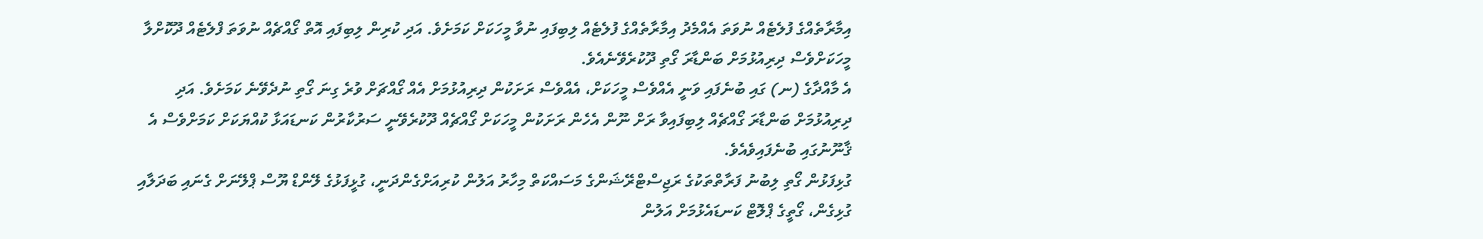އިމާރާތެއްގެ ފުލެޓެއް ނުވަތަ އެއްމެދު އިމާރާތެއްގެ ފުލެޓެއް ލިބިފައި ނުވާ މީހަކަށް ކަމަށެވެ. އަދި ކުރިން ލިބިފައި އޮތް ގޯއްޗެއް ނުވަތަ ފްލެޓެއް ދޫކޮށްލާ މީހަކަށްވެސް ދިރިއުޅުމަށް ބަންޑާރަ ގޯތި ދޫކުރެވޭނެއެވެ.
އެ މާއްދާގެ (ނ) ގައި ބުނެފައި ވަނީ އެއްވެސް މީހަކަށް، އެއްވެސް ރަށަކުން ދިރިއުޅުމަށް އެއް ގޯއްޗަށް ވުރެ ގިނަ ގޯތި ނުދެވޭނެ ކަމަށެވެ. އަދި ދިރިއުޅުމަށް ބަންޑާރަ ގޯއްޗެއް ލިބިފައިވާ ރަށް ނޫން އެހެން ރަށަކުން މީހަކަށް ގޯއްޗެއް ދޫކުރެވޭނީ ސަރުކާރުން ކަނޑައަޅާ ކުއްޔަކަށް ކަމަށްވެސް އެ ޤާނޫނުގައި ބުނެފައިވެއެވެ.
ގުޅިފަޅުން ގޯތި ލިބުނު ފަރާތްތަކުގެ ރަޖިސްޓްރޭޝަންގެ މަސައްކަތް މިހާރު އަލުން ކުރިއަށްގެންދަނީ، ގުޅީފަޅުގެ ލޭންޑް ޔޫސް ޕްލޭނަށް ގެނައި ބަދަލާއި ގުޅިގެން، ގޯތީގެ ޕްލޮޓް ކަނޑައެޅުމަށް އަލުން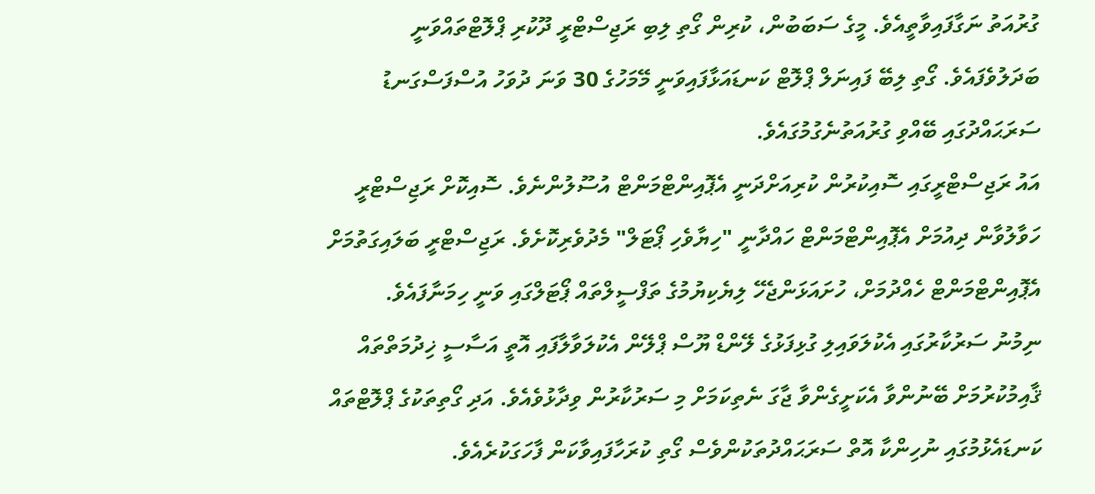ގުރުއަތު ނަގާފައިވާތީއެވެ. މީގެ ސަބަބުން، ކުރިން ގޯތި ލިބި ރަޖިސްޓްރީ ދޫކުރި ޕްލޮޓްތައްވަނީ ބަދަލުވެފައެވެ. ގޯތި ލިބޭ ފައިނަލް ޕްލޮޓް ކަނޑައަޅާފައިވަނީ މޭމަހުގެ 30 ވަނަ ދުވަހު އުސްފަސްގަނޑު ސަރަޙައްދުގައި ބޭއްވި ގުރުއަތުނެގުމުގައެވެ.
އައު ރަޖިސްޓްރީގައި ސޮއިކުރުން ކުރިއަށްދަނީ އެޕޮއިންޓްމަންޓް އުސޫލުންނެވެ. ސޮއިކޮށް ރަޖިސްޓްރީ ހަވާލުވާން ދިއުމަށް އެޕޮއިންޓްމަންޓް ހައްދާނީ "ހިޔާވެހި ޕޯޓަލް" މެދުވެރިކޮށެވެ. ރަޖިސްޓްރީ ބަލައިގަތުމަށް އެޕޮއިންޓްމަންޓް ހެއްދުމަށް، ހުށައަޅަންޖެހޭ ލިޔެކިޔުމުގެ ތަފްސީލްތައް ޕޯޓަލްގައި ވަނީ ހިމަނާފައެވެ.
ނިމުނު ސަރުކާރުގައި އެކުލަވައިލި ގުޅިފަޅުގެ ލޭންޑް ޔޫސް ޕްލޭން އެކުލަވާލާފައި އޮތީ އަސާސީ ޚިދުމަތްތައް ޤާއިމުކުރުމަށް ބޭނުންވާ އެކަށީގެންވާ ޖާގަ ނެތިކަމަށް މި ސަރުކާރުން ވިދާޅުވެއެވެ. އަދި ގޯތިތަކުގެ ޕްލޮޓްތައް ކަނޑައެޅުމުގައި ނުހިންކާ އޮތް ސަރަޙައްދުތަކުންވެސް ގޯތި ކުރަހާފައިވާކަން ފާހަގަކުރެއެވެ.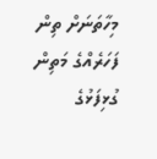މިހާތަނަށް ތިން ފަހަރެއްގެ މަތިން ގުޅިފަޅުގެ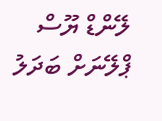ލޭންޑް ޔޫސް ޕްލޭނަށް ބަދަލު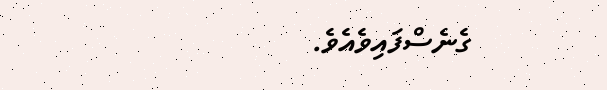ގެނެސްފައިވެއެވެ.